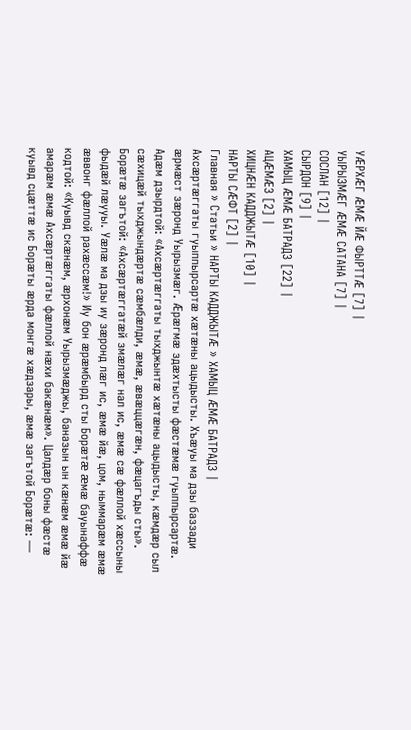УÆРХÆГ ÆМÆ ЙÆ ФЫРТТÆ [7] |
УЫРЫЗМÆГ ÆМÆ САТАНА [7] |
СОСЛАН [12] |
СЫРДОН [9] |
ХАМЫЦ ÆМÆ БАТРАДЗ [22] |
АЦÆМÆЗ [2] |
ХИЦНÆН КАДДЖЫТÆ [10] |
НАРТЫ СÆФT [2] |
Главная » Статьи » НАРТЫ КАДДЖЫТÆ » ХАМЫЦ ÆМÆ БАТРАДЗ |
Ахсæртæггаты гуыппырсартæ хæтæны ацыдысты. Хъæуы ма дзы баззади æрмæст зæронд Уырызмæг. Æрæгмæ здæхтысты фæстæмæ гуыппырсартæ. Адæм дзырдтой: «Ахсæртæггаты тыхджынтæ хæтæны ацыдысты, кæмдæр сыл сæхицæй тыхджындæртæ сæмбæлди, æмæ, æвæццæгæн, фæцагъды сты». Борæтæ загътой: «Ахсæртæггатæй змæлæг нал ис, æмæ сæ фæллой хæссыны фыдæй лæууы. Уæлæ ма дзы иу зæронд лæг ис, æмæ йæ, цом, ныммарæм æмæ æввонг фæллой рахæссæм!» Иу бон æрæмбырд сты Борæтæ æмæ бауынаффæ кодтой: «Куывд скæнæм, æрхонæм Уырызмæджы, баназын ын кæнæм æмæ йæ амарæм æмæ Ахсæртæггаты фæллой нæхи бакæнæм». Цалдæр боны фæстæ куывд сцæттæ ис Борæты æрда монгæ хæдзары, æмæ загътой Борæтæ: —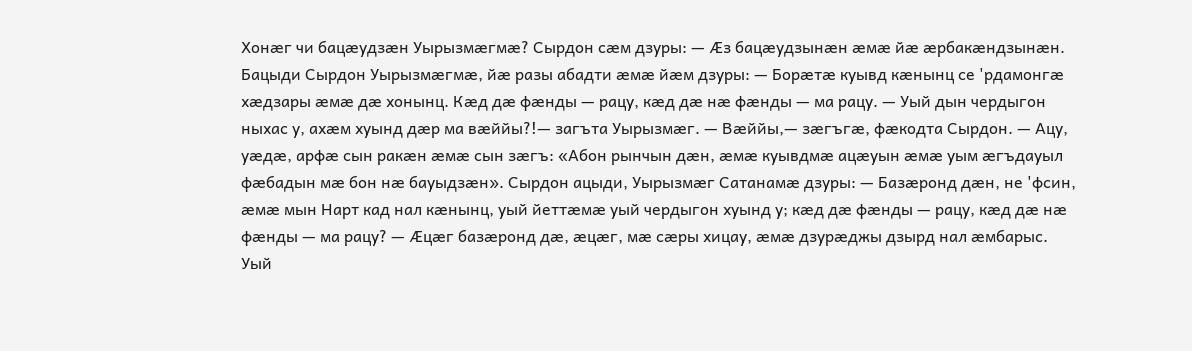Хонæг чи бацæудзæн Уырызмæгмæ? Сырдон сæм дзуры: — Æз бацæудзынæн æмæ йæ æрбакæндзынæн. Бацыди Сырдон Уырызмæгмæ, йæ разы абадти æмæ йæм дзуры: — Борæтæ куывд кæнынц се 'рдамонгæ хæдзары æмæ дæ хонынц. Кæд дæ фæнды — рацу, кæд дæ нæ фæнды — ма рацу. — Уый дын чердыгон ныхас у, ахæм хуынд дæр ма вæййы?!— загъта Уырызмæг. — Вæййы,— зæгъгæ, фæкодта Сырдон. — Ацу, уæдæ, арфæ сын ракæн æмæ сын зæгъ: «Абон рынчын дæн, æмæ куывдмæ ацæуын æмæ уым æгъдауыл фæбадын мæ бон нæ бауыдзæн». Сырдон ацыди, Уырызмæг Сатанамæ дзуры: — Базæронд дæн, не 'фсин, æмæ мын Нарт кад нал кæнынц, уый йеттæмæ уый чердыгон хуынд у; кæд дæ фæнды — рацу, кæд дæ нæ фæнды — ма рацу? — Æцæг базæронд дæ, æцæг, мæ сæры хицау, æмæ дзурæджы дзырд нал æмбарыс. Уый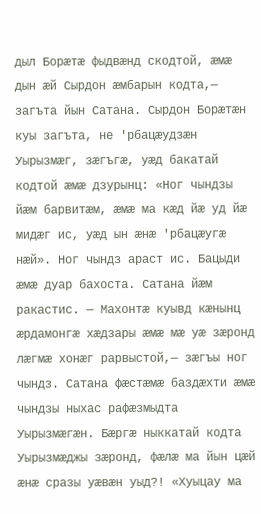дыл Борæтæ фыдвæнд скодтой, æмæ дын æй Сырдон æмбарын кодта,— загъта йын Сатана. Сырдон Борæтæн куы загъта, не 'рбацæудзæн Уырызмæг, зæгъгæ, уæд бакатай кодтой æмæ дзурынц: «Ног чындзы йæм барвитæм, æмæ ма кæд йæ уд йæ мидæг ис, уæд ын æнæ 'рбацæугæ нæй». Ног чындз араст ис. Бацыди æмæ дуар бахоста. Сатана йæм ракастис. — Махонтæ куывд кæнынц æрдамонгæ хæдзары æмæ мæ уæ зæронд лæгмæ хонæг рарвыстой,— зæгъы ног чындз. Сатана фæстæмæ баздæхти æмæ чындзы ныхас рафæзмыдта Уырызмæгæн. Бæргæ ныккатай кодта Уырызмæджы зæронд, фæлæ ма йын цæй æнæ сразы уæвæн уыд?! «Хуыцау ма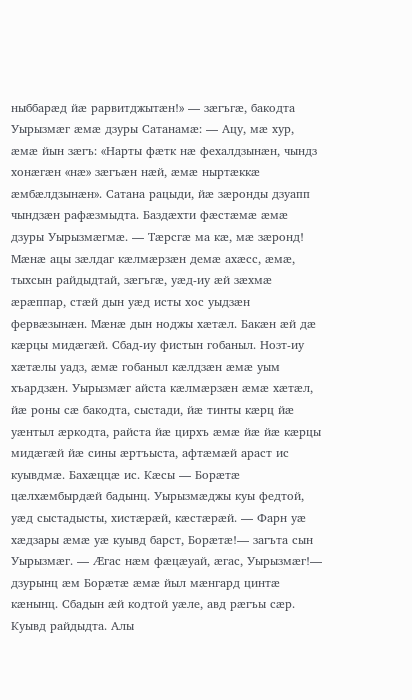ныббарæд йæ рарвитджытæн!» — зæгъгæ, бакодта Уырызмæг æмæ дзуры Сатанамæ: — Ацу, мæ хур, æмæ йын зæгъ: «Нарты фæтк нæ фехалдзынæн, чындз хонæгæн «нæ» зæгъæн нæй, æмæ ныртæккæ æмбæлдзынæн». Сатана рацыди, йæ зæронды дзуапп чындзæн рафæзмыдта. Баздæхти фæстæмæ æмæ дзуры Уырызмæгмæ. — Тæрсгæ ма кæ, мæ зæронд! Мæнæ ацы зæлдаг кæлмæрзæн демæ ахæсс, æмæ, тыхсын райдыдтай, зæгъгæ, уæд-иу æй зæхмæ æрæппар, стæй дын уæд исты хос уыдзæн фервæзынæн. Мæнæ дын ноджы хæтæл. Бакæн æй дæ кæрцы мидæгæй. Сбад-иу фистын гобаныл. Нозт-иу хæтæлы уадз, æмæ гобаныл кæлдзæн æмæ уым хъардзæн. Уырызмæг айста кæлмæрзæн æмæ хæтæл, йæ роны сæ бакодта, сыстади, йæ тинты кæрц йæ уæнтыл æркодта, райста йæ цирхъ æмæ йæ йæ кæрцы мидæгæй йæ сины æртъыста, афтæмæй араст ис куывдмæ. Бахæццæ ис. Кæсы — Борæтæ цæлхæмбырдæй бадынц. Уырызмæджы куы федтой, уæд сыстадысты, хистæрæй, кæстæрæй. — Фарн уæ хæдзары æмæ уæ куывд барст, Борæтæ!— загъта сын Уырызмæг. — Æгас нæм фæцæуай, æгас, Уырызмæг!— дзурынц æм Борæтæ æмæ йыл мæнгард цинтæ кæнынц. Сбадын æй кодтой уæле, авд рæгъы сæр. Куывд райдыдта. Алы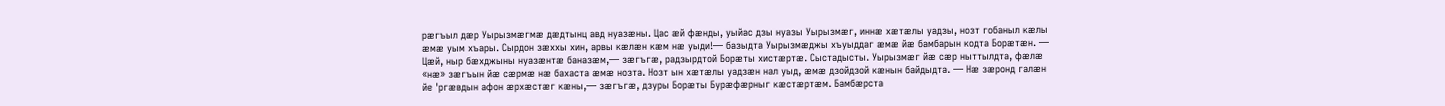рæгъыл дæр Уырызмæгмæ дæдтынц авд нуазæны. Цас æй фæнды, уыйас дзы нуазы Уырызмæг, иннæ хæтæлы уадзы, нозт гобаныл кæлы æмæ уым хъары. Сырдон зæххы хин, арвы кæлæн кæм нæ уыди!— базыдта Уырызмæджы хъуыддаг æмæ йæ бамбарын кодта Борæтæн. — Цæй, ныр бæхджыны нуазæнтæ баназæм,— зæгъгæ, радзырдтой Борæты хистæртæ. Сыстадысты. Уырызмæг йæ сæр ныттылдта, фæлæ «нæ» зæгъын йæ сæрмæ нæ бахаста æмæ нозта. Нозт ын хæтæлы уадзæн нал уыд, æмæ дзойдзой кæнын байдыдта. — Нæ зæронд галæн йе 'ргæвдын афон æрхæстæг кæны,— зæгъгæ, дзуры Борæты Бурæфæрныг кæстæртæм. Бамбæрста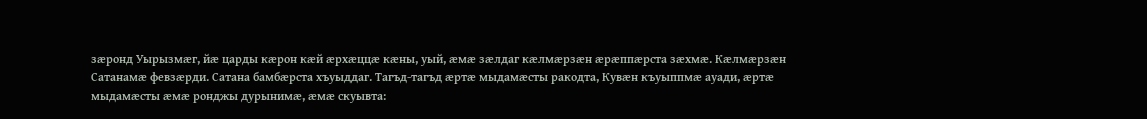зæронд Уырызмæг, йæ царды кæрон кæй æрхæццæ кæны, уый, æмæ зæлдаг кæлмæрзæн æрæппæрста зæхмæ. Кæлмæрзæн Сатанамæ февзæрди. Сатана бамбæрста хъуыддаг. Тагъд-тагъд æртæ мыдамæсты ракодта, Кувæн къуыппмæ ауади, æртæ мыдамæсты æмæ ронджы дурынимæ, æмæ скуывта: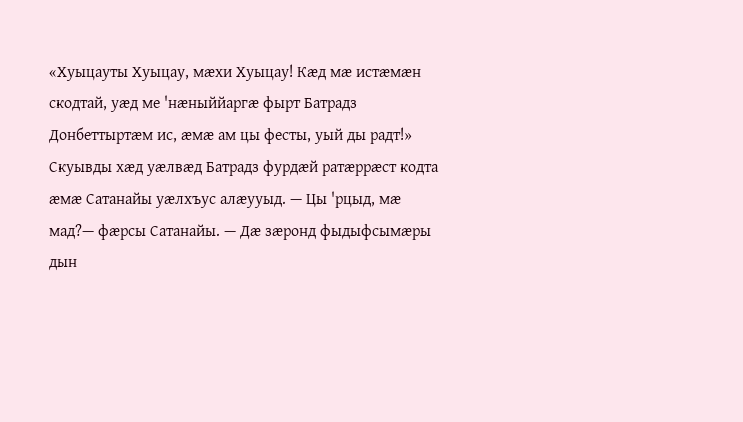«Хуыцауты Хуыцау, мæхи Хуыцау! Кæд мæ истæмæн скодтай, уæд ме 'нæныййаргæ фырт Батрадз Донбеттыртæм ис, æмæ ам цы фесты, уый ды радт!» Скуывды хæд уæлвæд Батрадз фурдæй ратæррæст кодта æмæ Сатанайы уæлхъус алæууыд. — Цы 'рцыд, мæ мад?— фæрсы Сатанайы. — Дæ зæронд фыдыфсымæры дын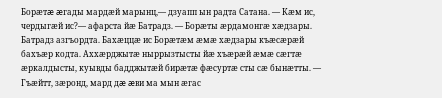Борæтæ æгады мардæй марынц,— дзуапп ын радта Сатана. — Кæм ис, чердыгæй ис?— афарста йæ Батрадз. — Борæты æрдамонгæ хæдзары. Батрадз азгъордта. Бахæццæ ис Борæтæм æмæ хæдзары къæсæрæй бахъæр кодта. Аххæрджытæ ныррызтысты йæ хъæрæй æмæ сæгтæ æркалдысты, куывды бадджытæй бирæтæ фæсуртæ сты сæ бынæтты. — Гъæйтт, зæронд, мард дæ æви ма мын æгас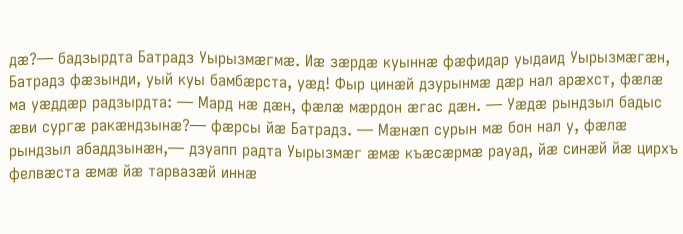дæ?— бадзырдта Батрадз Уырызмæгмæ. Иæ зæрдæ куыннæ фæфидар уыдаид Уырызмæгæн, Батрадз фæзынди, уый куы бамбæрста, уæд! Фыр цинæй дзурынмæ дæр нал арæхст, фæлæ ма уæддæр радзырдта: — Мард нæ дæн, фæлæ мæрдон æгас дæн. — Уæдæ рындзыл бадыс æви сургæ ракæндзынæ?— фæрсы йæ Батрадз. — Мæнæп сурын мæ бон нал у, фæлæ рындзыл абаддзынæн,— дзуапп радта Уырызмæг æмæ къæсæрмæ рауад, йæ синæй йæ цирхъ фелвæста æмæ йæ тарвазæй иннæ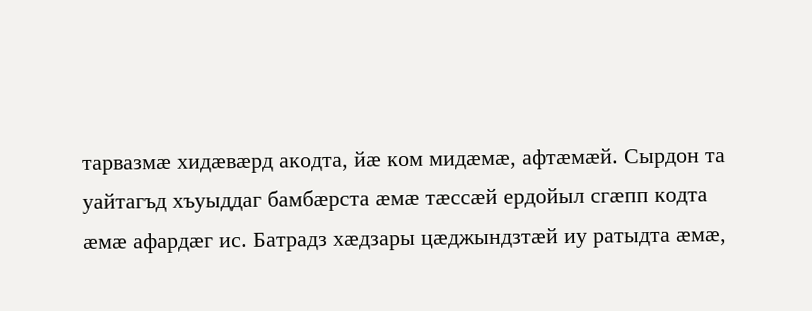тарвазмæ хидæвæрд акодта, йæ ком мидæмæ, афтæмæй. Сырдон та уайтагъд хъуыддаг бамбæрста æмæ тæссæй ердойыл сгæпп кодта æмæ афардæг ис. Батрадз хæдзары цæджындзтæй иу ратыдта æмæ,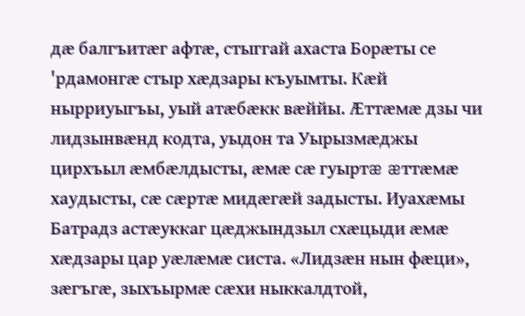дæ балгъитæг афтæ, стыггай ахаста Борæты се 'рдамонгæ стыр хæдзары къуымты. Кæй нырриуыгъы, уый атæбæкк вæййы. Æттæмæ дзы чи лидзынвæнд кодта, уыдон та Уырызмæджы цирхъыл æмбæлдысты, æмæ сæ гуыртæ æттæмæ хаудысты, сæ сæртæ мидæгæй задысты. Иуахæмы Батрадз астæуккаг цæджындзыл схæцыди æмæ хæдзары цар уæлæмæ систа. «Лидзæн нын фæци», зæгъгæ, зыхъырмæ сæхи ныккалдтой,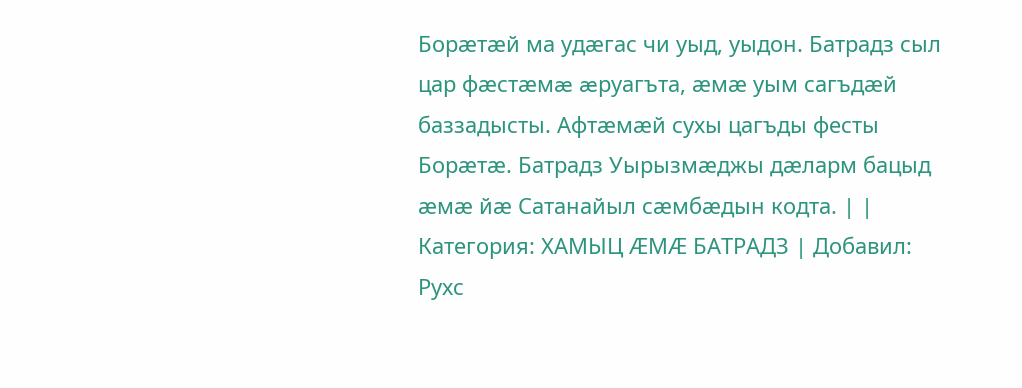Борæтæй ма удæгас чи уыд, уыдон. Батрадз сыл цар фæстæмæ æруагъта, æмæ уым сагъдæй баззадысты. Афтæмæй сухы цагъды фесты Борæтæ. Батрадз Уырызмæджы дæларм бацыд æмæ йæ Сатанайыл сæмбæдын кодта. | |
Категория: ХАМЫЦ ÆМÆ БАТРАДЗ | Добавил: Рухс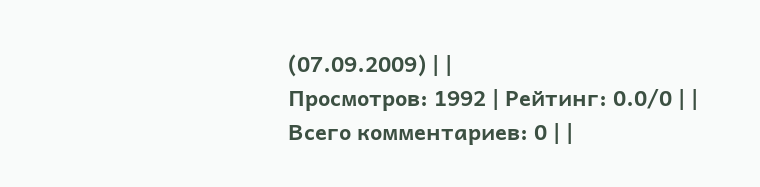(07.09.2009) | |
Просмотров: 1992 | Рейтинг: 0.0/0 | |
Всего комментариев: 0 | |